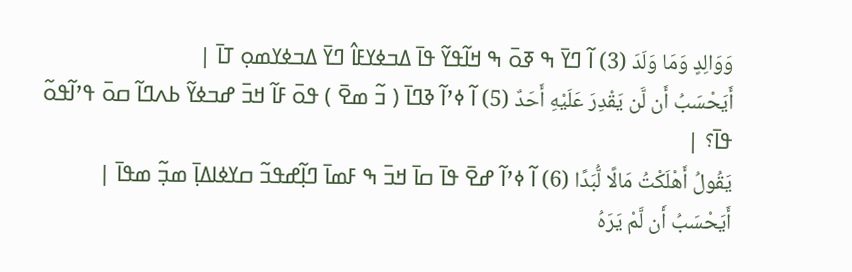وَوَالِدٍ وَمَا وَلَدَ (3) ߊ߬ ߣߌ߫ ߒ ߧߋ߫ ߒ ߞߊ߬ߟߌ߬ ߟߊ߫ ߡߏߦߌߓߊ߮ ߣߌ߫ ߡߏߦߌߘߋ߲ ߠߊ߫ |
أَيَحْسَبُ أَن لَّن يَقْدِرَ عَلَيْهِ أَحَدٌ (5) ߊ߬ ߦߴߊ߬ ߢߣߊ߫ ( ߏ߬ ߘߐ߫ ) ߟߋ߫ ߓߊ߬ ߞߏ߫ ߝߏߦߌ߬ ߕߍߣߊ߬ ߛߋ߫ ߟߴߊ߬ߟߋ߬ ߟߊ߫؟ |
يَقُولُ أَهْلَكْتُ مَالًا لُّبَدًا (6) ߊ߬ ߦߴߊ߬ ߝߐ߫ ߟߊ߫ ߛߊ߫ ߞߏ߫ ߒ ߓߘߊ߫ ߣߊ߲߬ߝߟߏ߬ ߛߌߦߊߡߊ߲߫ ߘߏ߲߬ ߘߟߊ߫ |
أَيَحْسَبُ أَن لَّمْ يَرَهُ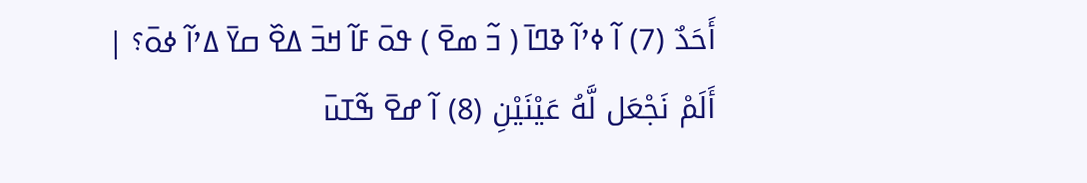أَحَدٌ (7) ߊ߬ ߦߴߊ߬ ߢߣߊ߫ ( ߏ߬ ߘߐ߫ ) ߟߋ߫ ߓߊ߬ ߞߏ߫ ߡߐ߰ ߛߌ߫ ߡߴߊ߬ ߦߋ߫؟ |
أَلَمْ نَجْعَل لَّهُ عَيْنَيْنِ (8) ߊ߬ ߝߐ߫ ߒ߬ߠߎ߫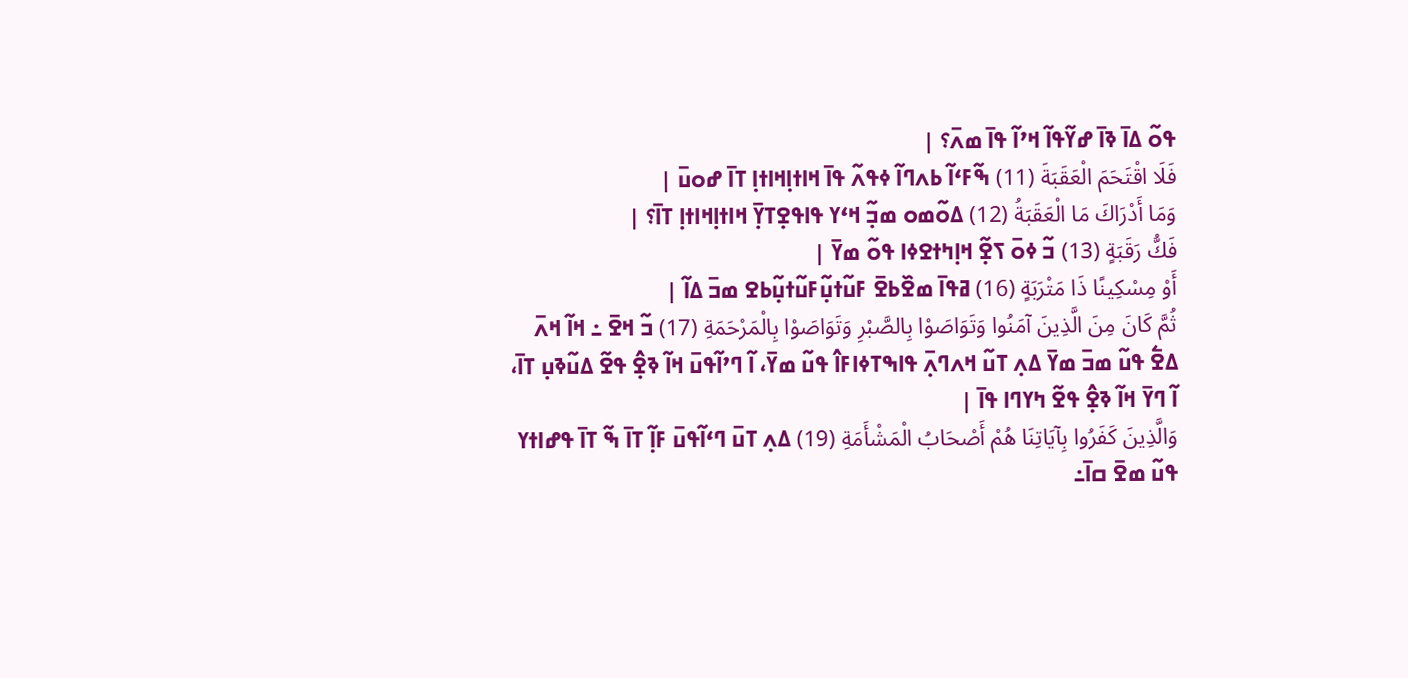ߟߋ߬ ߡߊ߫ ߢߊ߫ ߝߌ߬ߟߊ߬ ߞߴߊ߬ ߟߊ߫ ߘߍ߫؟ |
فَلَا اقْتَحَمَ الْعَقَبَةَ (11) ߒ߬ߓߵߊ߬ ߕߍߣߊ߬ ߦߟߍ߬ ߟߊ߫ ߞߊߙߊ߲ߞߊߙߊ߲ ߠߊ߫ ߝߋߎ߫ |
وَمَا أَدْرَاكَ مَا الْعَقَبَةُ (12) ߡߋ߬ߘߋ ߘߏ߲߬ ߞߵߌ ߟߊߟߐ߲ߠߌ߲߫ ߞߊߙߊ߲ߞߊߙߊ߲ ߠߊ߫؟ |
فَكُّ رَقَبَةٍ (13) ߏ߬ ߦߋ߫ ߖߐ߲߬ ߞߊ߲ߤߙߐߦߊ ߟߋ߬ ߘߌ߫ |
أَوْ مِسْكِينًا ذَا مَتْرَبَةٍ (16) ߥߟߊ߫ ߘߐ߰ߕߐ߫ ߓߎ߬ߙߎ߲߬ߓߎ߬ߙߎ߲߬ߕߐ ߘߏ߫ ߡߊ߬ |
ثُمَّ كَانَ مِنَ الَّذِينَ آمَنُوا وَتَوَاصَوْا بِالصَّبْرِ وَتَوَاصَوْا بِالْمَرْحَمَةِ (17) ߏ߬ ߞߐ߫ ߸ ߞߊ߬ ߞߍ߫ ߡߐ߱ ߟߎ߬ ߘߏ߫ ߘߌ߫ ߡߍ߲ ߠߎ߬ ߞߍߣߍ߲߫ ߟߊߒߠߦߊߓߊ߮ ߟߎ߬ ߘߌ߫، ߊ߬ ߣߴߊ߬ߟߎ߫ ߞߊ߬ ߢߐ߲߮ ߟߐ߬ ߡߎ߬ߢߎ߲ ߠߊ߫، ߊ߬ ߣߌ߫ ߞߊ߬ ߢߐ߲߮ ߟߐ߬ ߤߌߣߊ ߟߊ߫ |
وَالَّذِينَ كَفَرُوا بِآيَاتِنَا هُمْ أَصْحَابُ الْمَشْأَمَةِ (19) ߡߍ߲ ߠߎ߫ ߣߵߊ߬ߟߎ߫ ߓߊ߲߬ ߠߊ߫ ߒ߬ ߠߊ߫ ߟߝߊߙߌ ߟߎ߬ ߘߐ߫ ߛߊ߫߸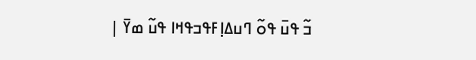ߏ߬ ߟߎ߫ ߟߋ߬ ߣߎߡߊ߲ߓߟߏߟߞߊ ߟߎ߬ ߘߌ߫ |